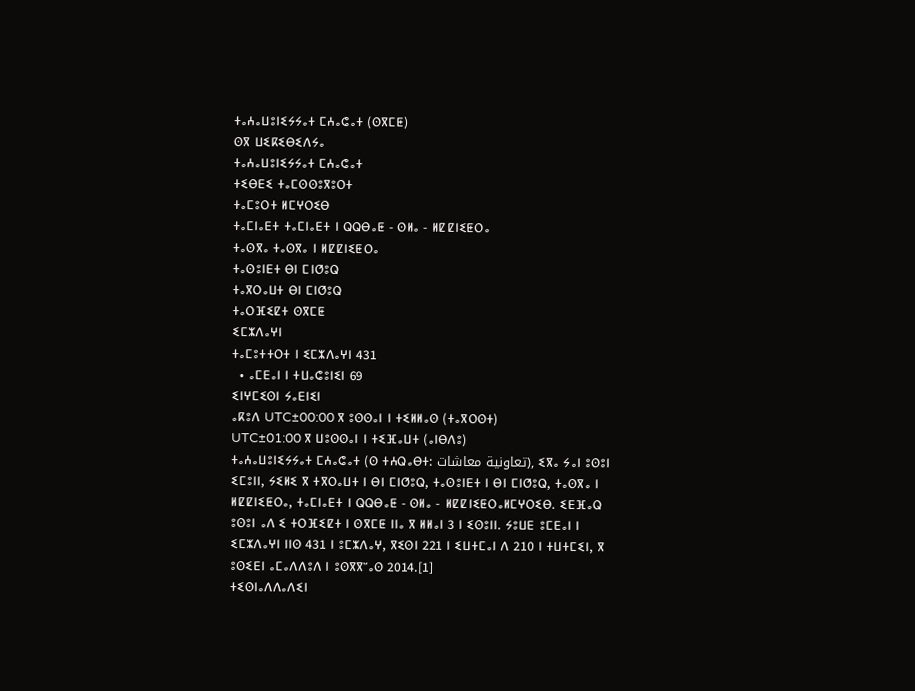ⵜⴰⵄⴰⵡⵓⵏⵉⵢⵢⴰⵜ ⵎⵄⴰⵛⴰⵜ (ⵙⴳⵎⵟ)
ⵙⴳ ⵡⵉⴽⵉⴱⵉⴷⵢⴰ
ⵜⴰⵄⴰⵡⵓⵏⵉⵢⵢⴰⵜ ⵎⵄⴰⵛⴰⵜ
ⵜⵉⴱⴹⵉ ⵜⴰⵎⵙⵙⵓⴳⵓⵔⵜ
ⵜⴰⵎⵓⵔⵜ ⵍⵎⵖⵔⵉⴱ
ⵜⴰⵎⵏⴰⴹⵜ ⵜⴰⵎⵏⴰⴹⵜ ⵏ ⵕⵕⴱⴰⵟ - ⵙⵍⴰ - ⵍⵇⵇⵏⵉⵟⵔⴰ
ⵜⴰⵙⴳⴰ ⵜⴰⵙⴳⴰ ⵏ ⵍⵇⵇⵏⵉⵟⵔⴰ
ⵜⴰⵙⵓⵏⴹⵜ ⴱⵏ ⵎⵏⵚⵓⵕ
ⵜⴰⴳⵔⴰⵡⵜ ⴱⵏ ⵎⵏⵚⵓⵕ
ⵜⴰⵔⴼⵉⵇⵜ ⵙⴳⵎⵟ
ⵉⵎⵣⴷⴰⵖⵏ
ⵜⴰⵎⵓⵜⵜⵔⵜ ⵏ ⵉⵎⵣⴷⴰⵖⵏ 431
  • ⴰⵎⴹⴰⵏ ⵏ ⵜⵡⴰⵛⵓⵏⵉⵏ 69
ⵉⵏⵖⵎⵉⵙⵏ ⵢⴰⴹⵏⵉⵏ
ⴰⴽⵓⴷ UTC±00:00 ⴳ ⵓⵙⵙⴰⵏ ⵏ ⵜⵉⵍⵍⴰⵙ (ⵜⴰⴳⵔⵙⵜ)
UTC±01:00 ⴳ ⵡⵓⵙⵙⴰⵏ ⵏ ⵜⵉⴼⴰⵡⵜ (ⴰⵏⴱⴷⵓ)
ⵜⴰⵄⴰⵡⵓⵏⵉⵢⵢⴰⵜ ⵎⵄⴰⵛⴰⵜ (ⵙ ⵜⵄⵕⴰⴱⵜ: تعاونية معاشات), ⵉⴳⴰ ⵢⴰⵏ ⵓⵙⵓⵏ ⵉⵎⵓⵏⵏ, ⵢⵉⵍⵉ ⴳ ⵜⴳⵔⴰⵡⵜ ⵏ ⴱⵏ ⵎⵏⵚⵓⵕ, ⵜⴰⵙⵓⵏⴹⵜ ⵏ ⴱⵏ ⵎⵏⵚⵓⵕ, ⵜⴰⵙⴳⴰ ⵏ ⵍⵇⵇⵏⵉⵟⵔⴰ, ⵜⴰⵎⵏⴰⴹⵜ ⵏ ⵕⵕⴱⴰⵟ - ⵙⵍⴰ - ⵍⵇⵇⵏⵉⵟⵔⴰⵍⵎⵖⵔⵉⴱ. ⵉⴹⴼⴰⵕ ⵓⵙⵓⵏ ⴰⴷ ⵉ ⵜⵔⴼⵉⵇⵜ ⵏ ⵙⴳⵎⵟ ⵏⵏⴰ ⴳ ⵍⵍⴰⵏ 3 ⵏ ⵉⵙⵓⵏⵏ. ⵢⵓⵡⴹ ⵓⵎⴹⴰⵏ ⵏ ⵉⵎⵣⴷⴰⵖⵏ ⵏⵏⵙ 431 ⵏ ⵓⵎⵣⴷⴰⵖ, ⴳⵉⵙⵏ 221 ⵏ ⵉⵡⵜⵎⴰⵏ ⴷ 210 ⵏ ⵜⵡⵜⵎⵉⵏ, ⴳ ⵓⵙⵉⴹⵏ ⴰⵎⴰⴷⴷⵓⴷ ⵏ ⵓⵙⴳⴳⵯⴰⵙ 2014.[1]
ⵜⵉⵙⵏⴰⴷⴷⴰⴷⵉⵏ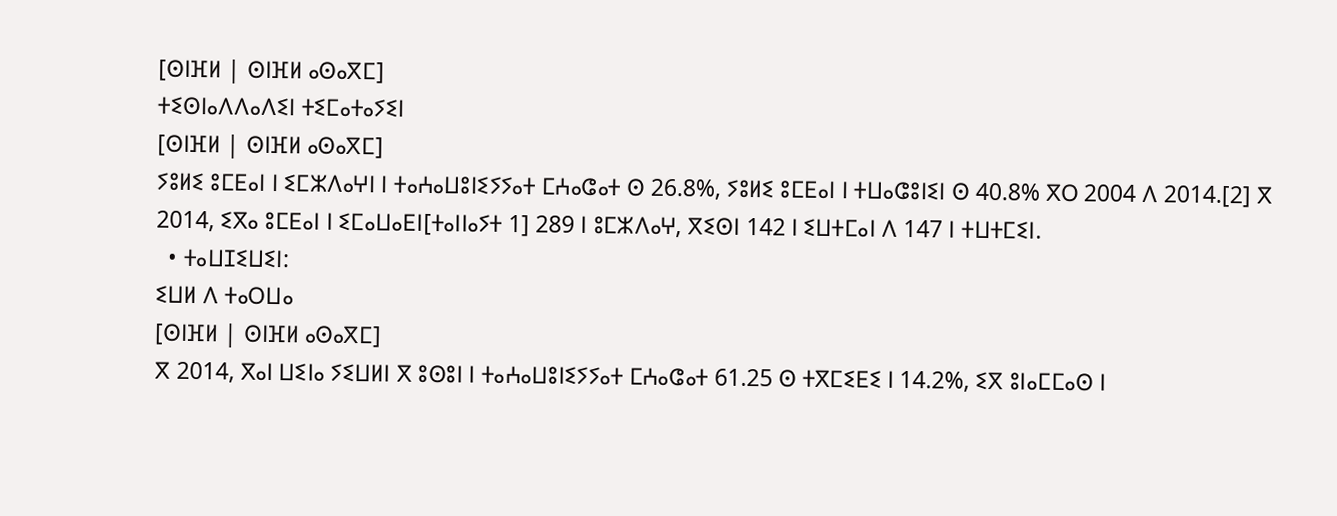[ⵙⵏⴼⵍ | ⵙⵏⴼⵍ ⴰⵙⴰⴳⵎ]
ⵜⵉⵙⵏⴰⴷⴷⴰⴷⵉⵏ ⵜⵉⵎⴰⵜⴰⵢⵉⵏ
[ⵙⵏⴼⵍ | ⵙⵏⴼⵍ ⴰⵙⴰⴳⵎ]
ⵢⵓⵍⵉ ⵓⵎⴹⴰⵏ ⵏ ⵉⵎⵣⴷⴰⵖⵏ ⵏ ⵜⴰⵄⴰⵡⵓⵏⵉⵢⵢⴰⵜ ⵎⵄⴰⵛⴰⵜ ⵙ 26.8%, ⵢⵓⵍⵉ ⵓⵎⴹⴰⵏ ⵏ ⵜⵡⴰⵛⵓⵏⵉⵏ ⵙ 40.8% ⴳⵔ 2004 ⴷ 2014.[2] ⴳ 2014, ⵉⴳⴰ ⵓⵎⴹⴰⵏ ⵏ ⵉⵎⴰⵡⴰⴹⵏ[ⵜⴰⵏⵏⴰⵢⵜ 1] 289 ⵏ ⵓⵎⵣⴷⴰⵖ, ⴳⵉⵙⵏ 142 ⵏ ⵉⵡⵜⵎⴰⵏ ⴷ 147 ⵏ ⵜⵡⵜⵎⵉⵏ.
  • ⵜⴰⵡⵊⵉⵡⵉⵏ:
ⵉⵡⵍ ⴷ ⵜⴰⵔⵡⴰ
[ⵙⵏⴼⵍ | ⵙⵏⴼⵍ ⴰⵙⴰⴳⵎ]
ⴳ 2014, ⴳⴰⵏ ⵡⵉⵏⴰ ⵢⵉⵡⵍⵏ ⴳ ⵓⵙⵓⵏ ⵏ ⵜⴰⵄⴰⵡⵓⵏⵉⵢⵢⴰⵜ ⵎⵄⴰⵛⴰⵜ 61.25 ⵙ ⵜⴳⵎⵉⴹⵉ ⵏ 14.2%, ⵉⴳ ⵓⵏⴰⵎⵎⴰⵙ ⵏ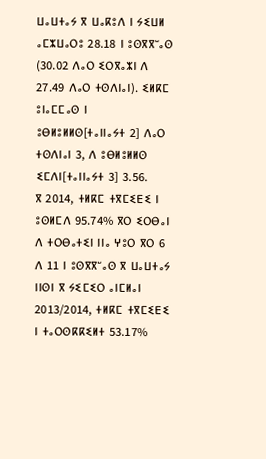ⵡⴰⵡⵜⴰⵢ ⴳ ⵡⴰⴽⵓⴷ ⵏ ⵢⵉⵡⵍ ⴰⵎⵣⵡⴰⵔⵓ 28.18 ⵏ ⵓⵙⴳⴳⵯⴰⵙ (30.02 ⴷⴰⵔ ⵉⵔⴳⴰⵣⵏ ⴷ 27.49 ⴷⴰⵔ ⵜⵙⴷⵏⴰⵏ). ⵉⵍⴽⵎ ⵓⵏⴰⵎⵎⴰⵙ ⵏ ⵓⴱⵍⵓⵍⵍⵙ[ⵜⴰⵏⵏⴰⵢⵜ 2] ⴷⴰⵔ ⵜⵙⴷⵏⴰⵏ 3, ⴷ ⵓⴱⵍⵓⵍⵍⵙ ⵉⵎⴷⵏ[ⵜⴰⵏⵏⴰⵢⵜ 3] 3.56.
ⴳ 2014, ⵜⵍⴽⵎ ⵜⴳⵎⵉⴹⵉ ⵏ ⵓⵙⵍⵎⴷ 95.74% ⴳⵔ ⵉⵔⴱⴰⵏ ⴷ ⵜⵔⴱⴰⵜⵉⵏ ⵏⵏⴰ ⵖⵓⵔ ⴳⵔ 6 ⴷ 11 ⵏ ⵓⵙⴳⴳⵯⴰⵙ ⴳ ⵡⴰⵡⵜⴰⵢ ⵏⵏⵙⵏ ⴳ ⵢⵉⵎⵉⵔ ⴰⵏⵎⵍⴰⵏ 2013/2014, ⵜⵍⴽⵎ ⵜⴳⵎⵉⴹⵉ ⵏ ⵜⴰⵔⵙⴽⴽⵉⵍⵜ 53.17%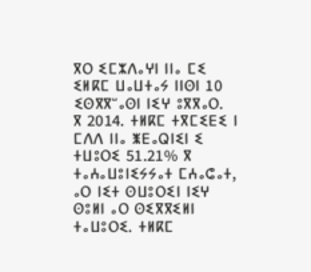ⴳⵔ ⵉⵎⵣⴷⴰⵖⵏ ⵏⵏⴰ ⵎⵉ ⵉⵍⴽⵎ ⵡⴰⵡⵜⴰⵢ ⵏⵏⵙⵏ 10 ⵉⵙⴳⴳⵯⴰⵙⵏ ⵏⵉⵖ ⵓⴳⴳⴰⵔ.
ⴳ 2014. ⵜⵍⴽⵎ ⵜⴳⵎⵉⴹⵉ ⵏ ⵎⴷⴷ ⵏⵏⴰ ⵥⴹⴰⵕⵏⵉⵏ ⵉ ⵜⵡⵓⵔⵉ 51.21% ⴳ ⵜⴰⵄⴰⵡⵓⵏⵉⵢⵢⴰⵜ ⵎⵄⴰⵛⴰⵜ, ⴰⵔ ⵏⵉⵜ ⵙⵡⵓⵔⵉⵏ ⵏⵉⵖ ⵙⵓⵍⵏ ⴰⵔ ⵙⵉⴳⴳⵉⵍⵏ ⵜⴰⵡⵓⵔⵉ. ⵜⵍⴽⵎ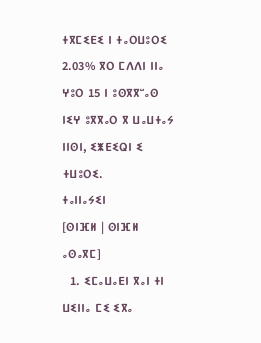ⵜⴳⵎⵉⴹⵉ ⵏ ⵜⴰⵔⵡⵓⵔⵉ 2.03% ⴳⵔ ⵎⴷⴷⵏ ⵏⵏⴰ ⵖⵓⵔ 15 ⵏ ⵓⵙⴳⴳⵯⴰⵙ ⵏⵉⵖ ⵓⴳⴳⴰⵔ ⴳ ⵡⴰⵡⵜⴰⵢ ⵏⵏⵙⵏ, ⵉⵥⴹⵉⵕⵏ ⵉ ⵜⵡⵓⵔⵉ.
ⵜⴰⵏⵏⴰⵢⵉⵏ
[ⵙⵏⴼⵍ | ⵙⵏⴼⵍ ⴰⵙⴰⴳⵎ]
  1. ⵉⵎⴰⵡⴰⴹⵏ ⴳⴰⵏ ⵜⵏ ⵡⵉⵏⵏⴰ ⵎⵉ ⵉⴳⴰ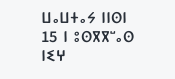ⵡⴰⵡⵜⴰⵢ ⵏⵏⵙⵏ 15 ⵏ ⵓⵙⴳⴳⵯⴰⵙ ⵏⵉⵖ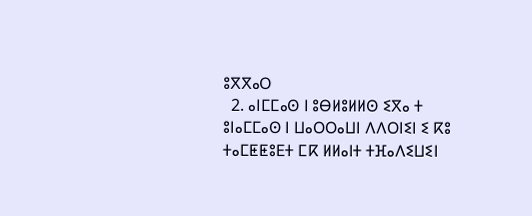ⵓⴳⴳⴰⵔ
  2. ⴰⵏⵎⵎⴰⵙ ⵏ ⵓⴱⵍⵓⵍⵍⵙ ⵉⴳⴰ ⵜ ⵓⵏⴰⵎⵎⴰⵙ ⵏ ⵡⴰⵔⵔⴰⵡⵏ ⴷⴷⵔⵏⵉⵏ ⵉ ⴽⵓ ⵜⴰⵎⵟⵟⵓⴹⵜ ⵎⴽ ⵍⵍⴰⵏⵜ ⵜⴼⴰⴷⵉⵡⵉⵏ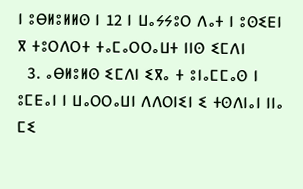ⵏ ⵓⴱⵍⵓⵍⵍⵙ ⵏ 12 ⵏ ⵡⴰⵢⵢⵓⵔ ⴷⴰⵜ ⵏ ⵓⵙⵉⴹⵏ ⴳ ⵜⵓⵔⴷⵔⵜ ⵜⴰⵎⴰⵔⵔⴰⵡⵜ ⵏⵏⵙ ⵉⵎⴷⵏ
  3. ⴰⴱⵍⵓⵍⵙ ⵉⵎⴷⵏ ⵉⴳⴰ ⵜ ⵓⵏⴰⵎⵎⴰⵙ ⵏ ⵓⵎⴹⴰⵏ ⵏ ⵡⴰⵔⵔⴰⵡⵏ ⴷⴷⵔⵏⵉⵏ ⵉ ⵜⵙⴷⵏⴰⵏ ⵏⵏⴰ ⵎⵉ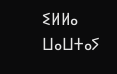ⵉⵍⵍⴰ ⵡⴰⵡⵜⴰⵢ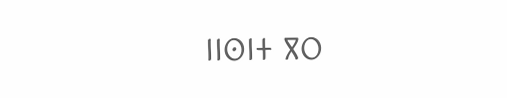ⵏⵏⵙⵏⵜ ⴳⵔ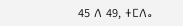45 ⴷ 49, ⵜⵎⴷⴰ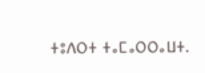ⵜⵓⴷⵔⵜ ⵜⴰⵎⴰⵔⵔⴰⵡⵜ.